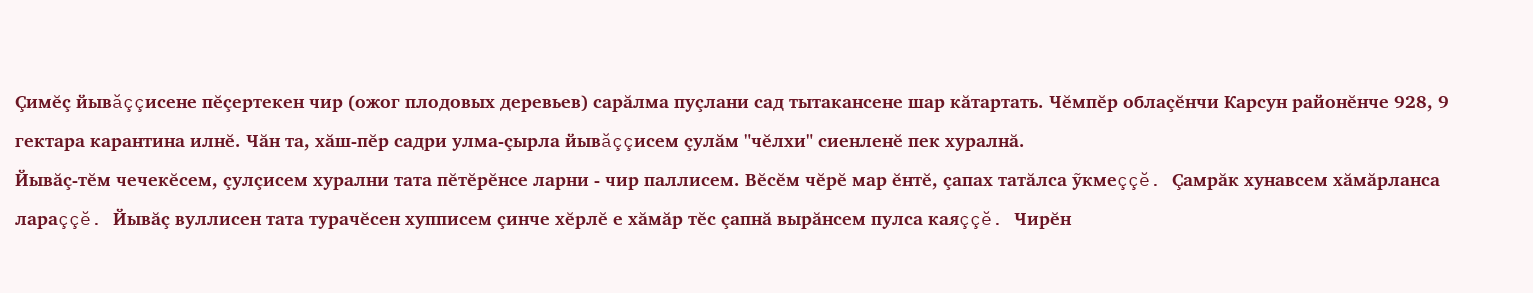Çимĕç йывăççисене пĕçертекен чир (ожог плодовых деревьев) сарăлма пуçлани сад тытакансене шар кăтартать. Чĕмпĕр облаçĕнчи Карсун районĕнче 928, 9 гектара карантина илнĕ. Чăн та, хăш-пĕр садри улма-çырла йывăççисем çулăм "чĕлхи" сиенленĕ пек хуралнă.
Йывăç-тĕм чечекĕсем, çулçисем хурални тата пĕтĕрĕнсе ларни - чир паллисем. Вĕсĕм чĕрĕ мар ĕнтĕ, çапах татăлса ỹкмеççĕ. Çамрăк хунавсем хăмăрланса лараççĕ. Йывăç вуллисен тата турачĕсен хупписем çинче хĕрлĕ е хăмăр тĕс çапнă вырăнсем пулса каяççĕ. Чирĕн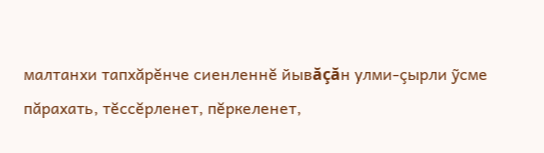малтанхи тапхăрĕнче сиенленнĕ йывăçăн улми-çырли ỹсме пăрахать, тĕссĕрленет, пĕркеленет,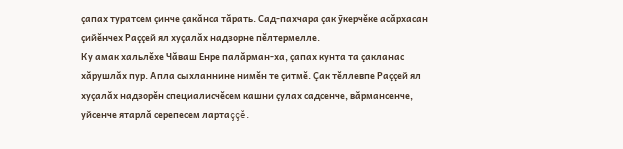çапах туратсем çинче çакăнса тăрать. Сад-пахчара çак ỹкерчĕке асăрхасан çийĕнчех Раççей ял хуçалăх надзорне пĕлтермелле.
Ку амак хальлĕхе Чăваш Енре палăрман-ха, çапах кунта та çакланас хăрушлăх пур. Апла сыхланнине нимĕн те çитмĕ. Çак тĕллевпе Раççей ял хуçалăх надзорĕн специалисчĕсем кашни çулах садсенче, вăрмансенче, уйсенче ятарлă серепесем лартаççĕ.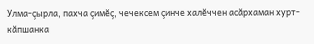Улма-çырла, пахча çимĕç, чечексем çинче халĕччен асăрхаман хурт-кăпшанка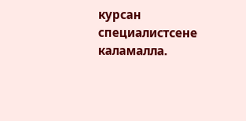курсан специалистсене каламалла.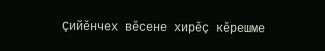Çийĕнчех вĕсене хирĕç кĕрешме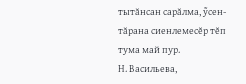тытăнсан сарăлма, ỹсен-тăрана сиенлемесĕр тĕп тума май пур.
Н. Васильева,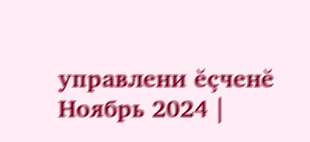управлени ĕçченĕ
Ноябрь 2024 |